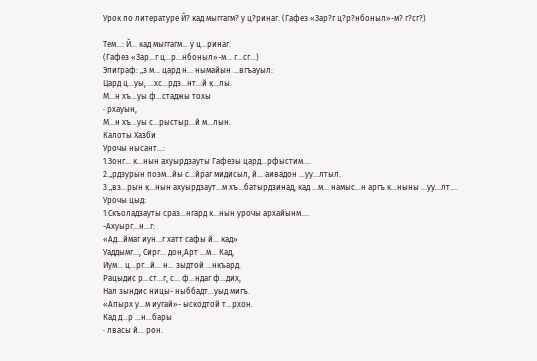Урок по литературе Й? кад мыггагм? у ц?ринаг. (Гафез «Зар?г ц?р?нбоныл»-м? г?сг?)

Тем…: Й… кад мыггагм… у ц…ринаг.
(Гафез «Зар…г ц…р…нбоныл»-м… г…сг…)
Эпиграф: „з м… цард н… нымайын …вгъауыл:
Цард ц…уы, …хс…рдз…нт…й к…лы.
М…н хъ…уы ф…стаджы тохы
· рхауын,
М…н хъ…уы с…рыстыр…й м…лын.
Калоты Хазби
Урочы нысант…:
1.Зонг… к…нын ахуырдзауты Гафезы цард…рфыстим….
2.„рдзурын поэм…йы с…йраг мидисыл, й… аивадон …уу…лтыл.
3.„вз…рын к…нын ахуырдзаут…м хъ…батырдзинад, кад …м… намыс…н аргъ к…ныны …уу…лт….
Урочы цыд:
1.Скъоладзауты сраз…нгард к…нын урочы архайынм….
-Ахуырг…н…г:
«Ад…ймаг иун…г хатт сафы й… кад»
Уаддымг…, Сирг… дон,Арт …м… Кад,
Иум… ц…рг…й… н… зыдтой …нкъард.
Рацыдис р…ст…г, с… ф…ндаг ф…дих,
Нал зындис ницы- ныббадт…уыд мигъ.
«Апырх у…м иугай»- ыскодтой т…рхон.
Кад д…р …н…бары
· лвасы й… рон.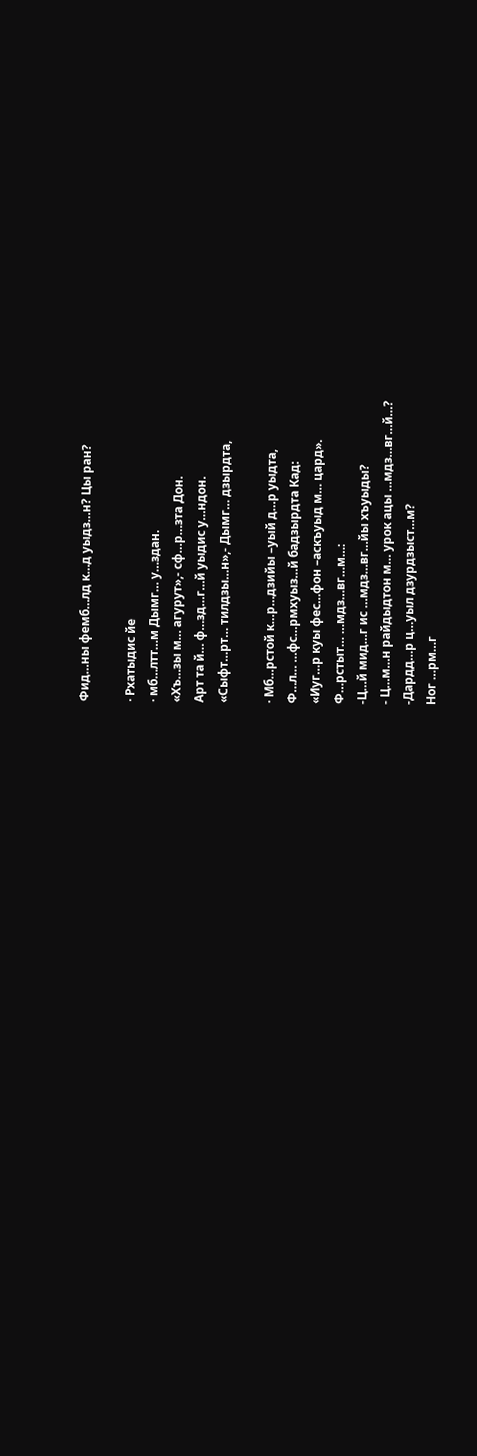Фид…ны фемб…лд к…д уыдз…н? Цы ран?

· Рхатыдис йе
· мб…лтт…м Дымг… у…здан.
«Хъ…зы м… агурут»,- сф…р…зта Дон.
Арт та й… ф…зд…г…й уыдис у…ндон.
«Сыфт…рт… тилдзы…н»,- Дымг… дзырдта,

· Мб…рстой к…р…дзийы –уый д…р уыдта,
Ф…л… …фс…рмхуыз…й бадзырдта Кад:
«Иуг…р куы фес…фон –аскъуыд м… цард».
Ф…рстыт… …мдз…вг…м…:
-Ц…й мид…г ис …мдз…вг…йы хъуыды?
- Ц…м…н райдыдтон м… урок ацы …мдз…вг…й…?
-Дардд…р ц…уыл дзурдзыст…м?
Ног …рм…г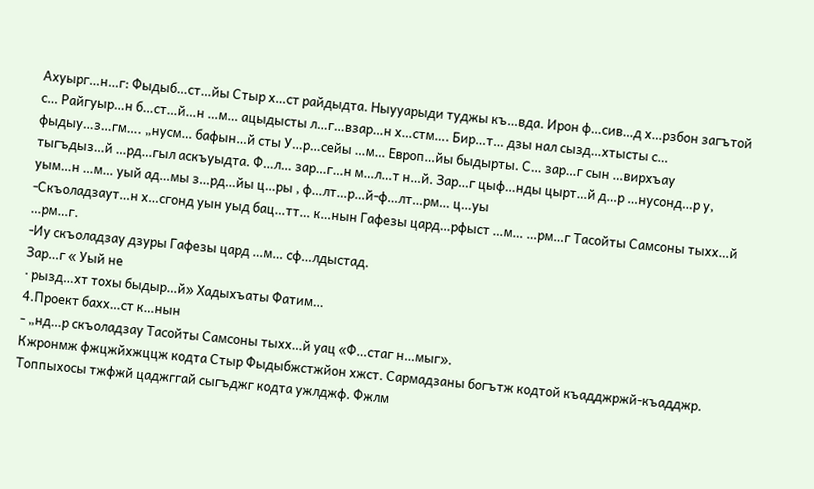Ахуырг…н…г: Фыдыб…ст…йы Стыр х…ст райдыдта. Ныууарыди туджы къ…вда. Ирон ф…сив…д х…рзбон загътой с… Райгуыр…н б…ст…й…н …м… ацыдысты л…г…взар…н х…стм…. Бир…т… дзы нал сызд…хтысты с… фыдыу…з…гм…. „нусм… бафын…й сты У…р…сейы …м… Европ…йы быдырты. С… зар…г сын …вирхъау тыгъдыз…й …рд…гыл аскъуыдта. Ф…л… зар…г…н м…л…т н…й. Зар…г цыф…нды цырт…й д…р …нусонд…р у, уым…н …м… уый ад…мы з…рд…йы ц…ры , ф…лт…р…й-ф…лт…рм… ц…уы
-Скъоладзаут…н х…сгонд уын уыд бац…тт… к…нын Гафезы цард…рфыст …м… …рм…г Тасойты Самсоны тыхх…й …рм…г.
-Иу скъоладзау дзуры Гафезы цард …м… сф…лдыстад.
Зар…г « Уый не
· рызд…хт тохы быдыр…й» Хадыхъаты Фатим…
4.Проект бахх…ст к…нын
- „нд…р скъоладзау Тасойты Самсоны тыхх…й уац «Ф…стаг н…мыг».
Кжронмж фжцжйхжццж кодта Cтыр Фыдыбжстжйон хжст. Сармадзаны богътж кодтой къадджржй-къадджр. Топпыхосы тжфжй цаджггай сыгъджг кодта ужлджф. Фжлм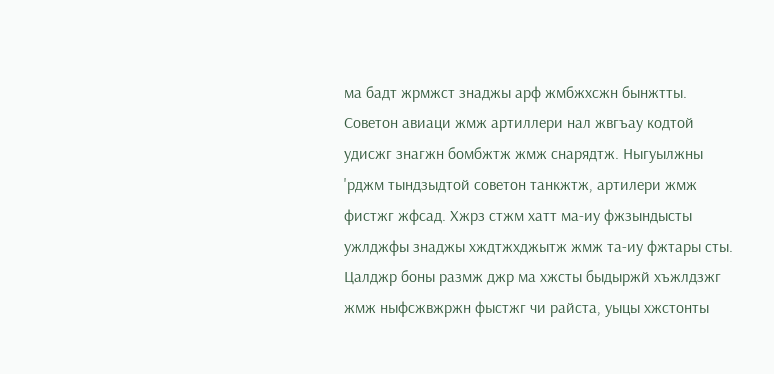ма бадт жрмжст знаджы арф жмбжхсжн бынжтты. Советон авиаци жмж артиллери нал жвгъау кодтой удисжг знагжн бомбжтж жмж снарядтж. Ныгуылжны 'рджм тындзыдтой советон танкжтж, артилери жмж фистжг жфсад. Хжрз стжм хатт ма-иу фжзындысты ужлджфы знаджы хждтжхджытж жмж та-иу фжтары сты. Цалджр боны размж джр ма хжсты быдыржй хъжлдзжг жмж ныфсжвжржн фыстжг чи райста, уыцы хжстонты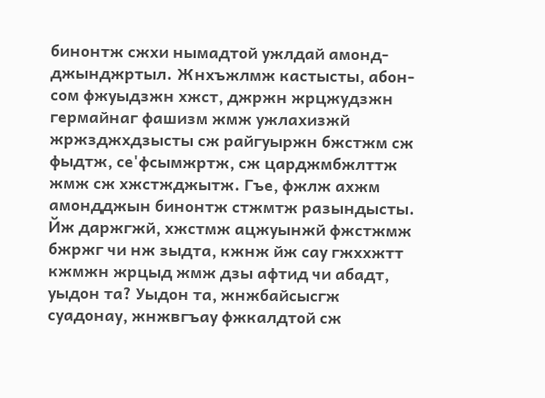бинонтж сжхи нымадтой ужлдай амонд-джынджртыл. Жнхъжлмж кастысты, абон-сом фжуыдзжн хжст, джржн жрцжудзжн гермайнаг фашизм жмж ужлахизжй жржзджхдзысты сж райгуыржн бжстжм сж фыдтж, се'фсымжртж, сж царджмбжлттж жмж сж хжстжджытж. Гъе, фжлж ахжм амондджын бинонтж стжмтж разындысты. Йж даржгжй, хжстмж ацжуынжй фжстжмж бжржг чи нж зыдта, кжнж йж сау гжххжтт кжмжн жрцыд жмж дзы афтид чи абадт, уыдон та? Уыдон та, жнжбайсысгж суадонау, жнжвгъау фжкалдтой сж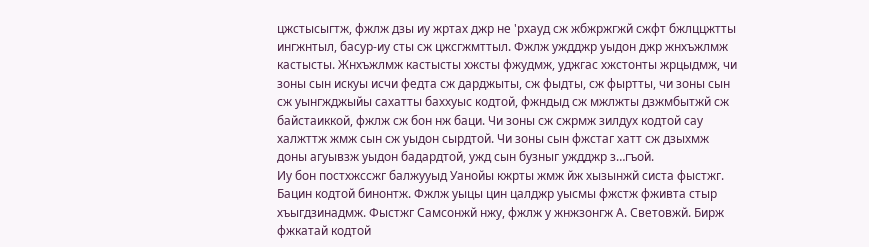цжстысыгтж, фжлж дзы иу жртах джр не 'рхауд сж жбжржгжй сжфт бжлццжтты ингжнтыл, басур-иу сты сж цжсгжмттыл. Фжлж уждджр уыдон джр жнхъжлмж кастысты. Жнхъжлмж кастысты хжсты фжудмж, уджгас хжстонты жрцыдмж, чи зоны сын искуы исчи федта сж дарджыты, сж фыдты, сж фыртты, чи зоны сын сж уынгжджыйы сахатты баххуыс кодтой, фжндыд сж мжлжты дзжмбытжй сж байстаиккой, фжлж сж бон нж баци. Чи зоны сж сжрмж зилдух кодтой сау халжттж жмж сын сж уыдон сырдтой. Чи зоны сын фжстаг хатт сж дзыхмж доны агуывзж уыдон бадардтой, ужд сын бузныг уждджр з…гъой.
Иу бон постхжссжг балжууыд Уанойы кжрты жмж йж хызынжй систа фыстжг. Бацин кодтой бинонтж. Фжлж уыцы цин цалджр уысмы фжстж фживта стыр хъыгдзинадмж. Фыстжг Самсонжй нжу, фжлж у жнжзонгж А. Световжй. Бирж фжкатай кодтой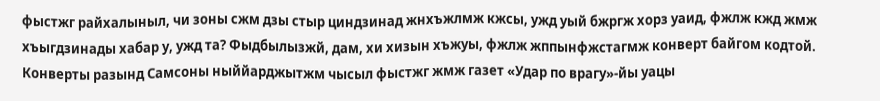фыстжг райхалыныл, чи зоны сжм дзы стыр циндзинад жнхъжлмж кжсы, ужд уый бжргж хорз уаид, фжлж кжд жмж хъыгдзинады хабар у, ужд та? Фыдбылызжй, дам, хи хизын хъжуы, фжлж жппынфжстагмж конверт байгом кодтой. Конверты разынд Самсоны ныййарджытжм чысыл фыстжг жмж газет «Удар по врагу»-йы уацы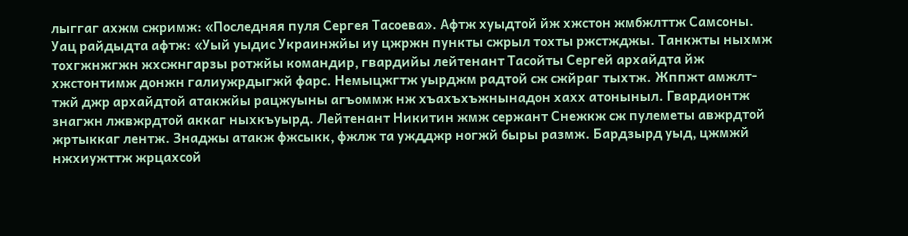лыггаг ахжм сжримж: «Последняя пуля Сергея Тасоева». Афтж хуыдтой йж хжстон жмбжлттж Самсоны. Уац райдыдта афтж: «Уый уыдис Украинжйы иу цжржн пункты сжрыл тохты ржстжджы. Танкжты ныхмж тохгжнжгжн жхсжнгарзы ротжйы командир, гвардийы лейтенант Тасойты Сергей архайдта йж хжстонтимж донжн галиужрдыгжй фарс. Немыцжгтж уырджм радтой сж сжйраг тыхтж. Жппжт амжлт-тжй джр архайдтой атакжйы рацжуыны агъоммж нж хъахъхъжнынадон хахх атоныныл. Гвардионтж знагжн лжвжрдтой аккаг ныхкъуырд. Лейтенант Никитин жмж сержант Снежкж сж пулеметы авжрдтой жртыккаг лентж. Знаджы атакж фжсыкк, фжлж та уждджр ногжй быры размж. Бардзырд уыд, цжмжй нжхиужттж жрцахсой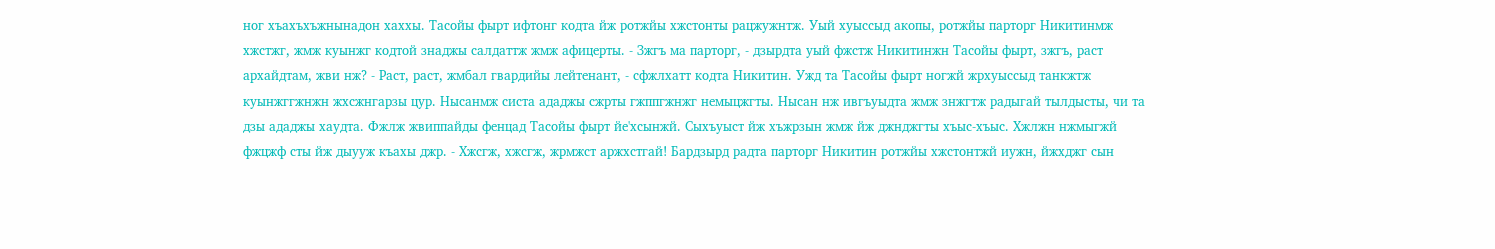ног хъахъхъжнынадон хаххы. Тасойы фырт ифтонг кодта йж ротжйы хжстонты рацжужнтж. Уый хуыссыд акопы, ротжйы парторг Никитинмж хжстжг, жмж куынжг кодтой знаджы салдаттж жмж афицерты. - Зжгъ ма парторг, - дзырдта уый фжстж Никитинжн Тасойы фырт, зжгъ, раст архайдтам, жви нж? - Раст, раст, жмбал гвардийы лейтенант, - сфжлхатт кодта Никитин. Ужд та Тасойы фырт ногжй жрхуыссыд танкжтж куынжггжнжн жхсжнгарзы цур. Нысанмж систа ададжы сжрты гжппгжнжг немыцжгты. Нысан нж ивгъуыдта жмж знжгтж радыгай тылдысты, чи та дзы ададжы хаудта. Фжлж жвиппайды фенцад Тасойы фырт йе'хсынжй. Сыхъуыст йж хъжрзын жмж йж джнджгты хъыс-хъыс. Хжлжн нжмыгжй фжцжф сты йж дыууж къахы джр. - Хжсгж, хжсгж, жрмжст аржхстгай! Бардзырд радта парторг Никитин ротжйы хжстонтжй иужн, йжхджг сын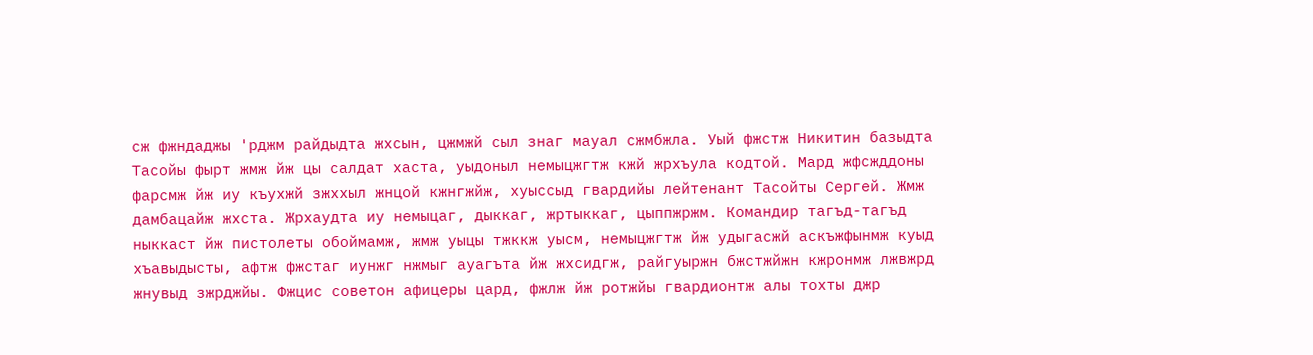сж фжндаджы 'рджм райдыдта жхсын, цжмжй сыл знаг мауал сжмбжла. Уый фжстж Никитин базыдта Тасойы фырт жмж йж цы салдат хаста, уыдоныл немыцжгтж кжй жрхъула кодтой. Мард жфсжддоны фарсмж йж иу къухжй зжххыл жнцой кжнгжйж, хуыссыд гвардийы лейтенант Тасойты Сергей. Жмж дамбацайж жхста. Жрхаудта иу немыцаг, дыккаг, жртыккаг, цыппжржм. Командир тагъд-тагъд ныккаст йж пистолеты обоймамж, жмж уыцы тжккж уысм, немыцжгтж йж удыгасжй аскъжфынмж куыд хъавыдысты, афтж фжстаг иунжг нжмыг ауагъта йж жхсидгж, райгуыржн бжстжйжн кжронмж лжвжрд жнувыд зжрджйы. Фжцис советон афицеры цард, фжлж йж ротжйы гвардионтж алы тохты джр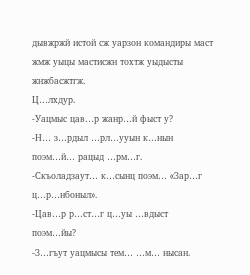дывжржй истой сж уарзон командиры маст жмж уыцы мастисжн тохтж уыдысты жнжбасжтгж.
Ц…лхдур.
-Уацмыс цав…р жанр…й фыст у?
-Н… з…рдыл …рл…ууын к…нын поэм…й… рацыд …рм…г.
-Скъоладзаут… к…сынц поэм… «Зар…г ц…р…нбоныл».
-Цав…р р…ст…г ц…уы …вдыст поэм…йы?
-З…гъут уацмысы тем… …м… нысан.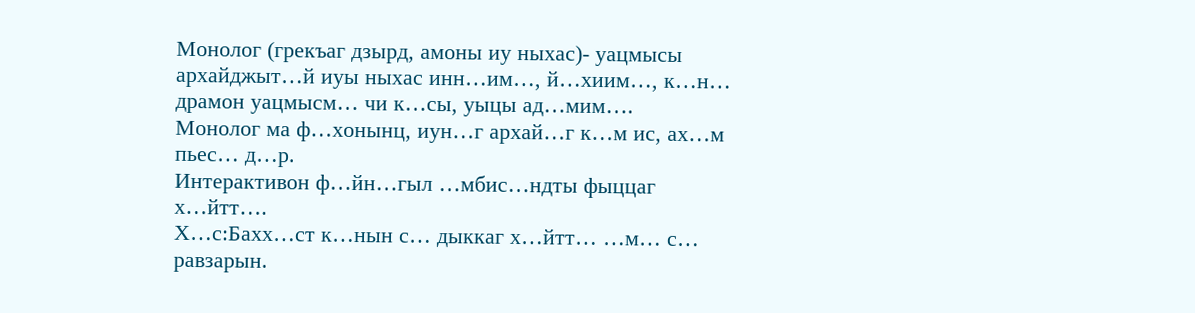Монолог (грекъаг дзырд, амоны иу ныхас)- уацмысы архайджыт…й иуы ныхас инн…им…, й…хиим…, к…н… драмон уацмысм… чи к…сы, уыцы ад…мим….
Монолог ма ф…хонынц, иун…г архай…г к…м ис, ах…м пьес… д…р.
Интерактивон ф…йн…гыл …мбис…ндты фыццаг х…йтт….
Х…с:Бахх…ст к…нын с… дыккаг х…йтт… …м… с… равзарын.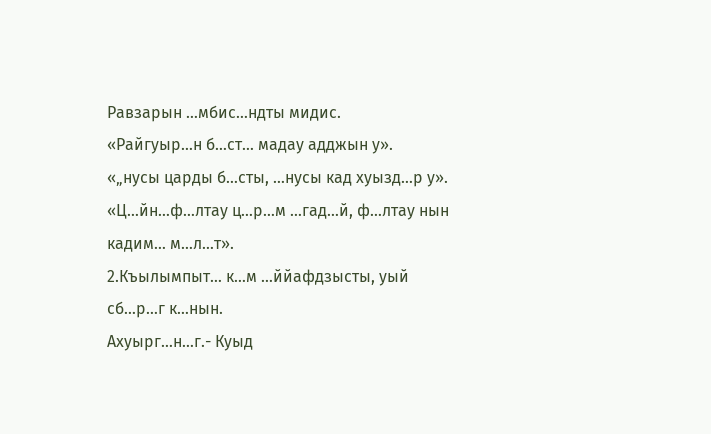Равзарын …мбис…ндты мидис.
«Райгуыр…н б…ст… мадау адджын у».
«„нусы царды б…сты, …нусы кад хуызд…р у».
«Ц…йн…ф…лтау ц…р…м …гад…й, ф…лтау нын кадим… м…л…т».
2.Къылымпыт… к…м …ййафдзысты, уый сб…р…г к…нын.
Ахуырг…н…г.- Куыд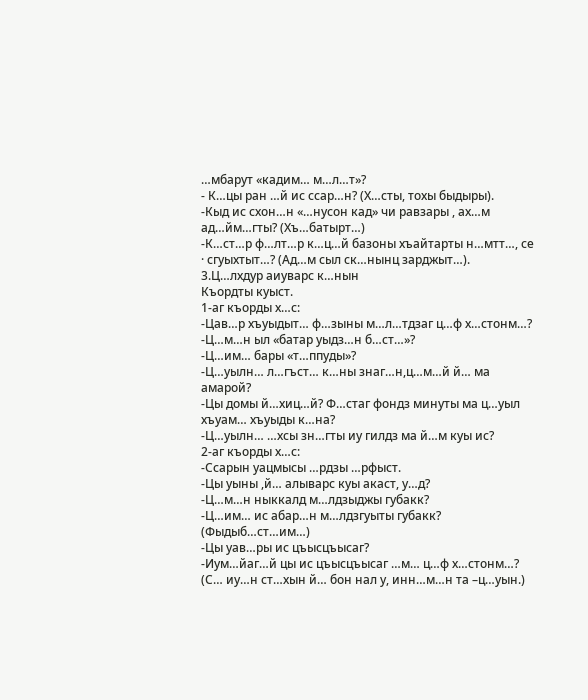…мбарут «кадим… м…л…т»?
- К…цы ран …й ис ссар…н? (Х…сты, тохы быдыры).
-Кыд ис схон…н «…нусон кад» чи равзары , ах…м ад…йм…гты? (Хъ…батырт…)
-К…ст…р ф…лт…р к…ц…й базоны хъайтарты н…мтт…, се
· сгуыхтыт…? (Ад…м сыл ск…нынц зарджыт…).
3.Ц…лхдур аиуварс к…нын
Къордты куыст.
1-аг къорды х…с:
-Цав…р хъуыдыт… ф…зыны м…л…тдзаг ц…ф х…стонм…?
-Ц…м…н ыл «батар уыдз…н б…ст…»?
-Ц…им… бары «т…ппуды»?
-Ц…уылн… л…гъст… к…ны знаг…н,ц…м…й й… ма амарой?
-Цы домы й…хиц…й? Ф…стаг фондз минуты ма ц…уыл хъуам… хъуыды к…на?
-Ц…уылн… …хсы зн…гты иу гилдз ма й…м куы ис?
2-аг къорды х…с:
-Ссарын уацмысы …рдзы …рфыст.
-Цы уыны ,й… алыварс куы акаст, у…д?
-Ц…м…н ныккалд м…лдзыджы губакк?
-Ц…им… ис абар…н м…лдзгуыты губакк? (Фыдыб…ст…им…)
-Цы уав…ры ис цъысцъысаг?
-Иум…йаг…й цы ис цъысцъысаг …м… ц…ф х…стонм…? (С… иу…н ст…хын й… бон нал у, инн…м…н та –ц…уын.)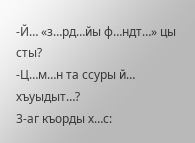-Й… «з…рд…йы ф…ндт…» цы сты?
-Ц…м…н та ссуры й… хъуыдыт…?
3-аг къорды х…с: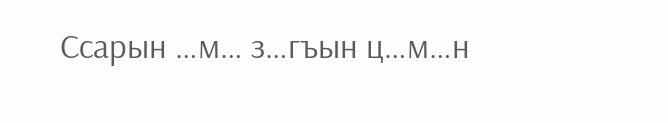Ссарын …м… з…гъын ц…м…н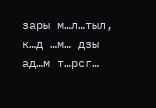зары м…л…тыл, к…д …м… дзы ад…м т…рсг…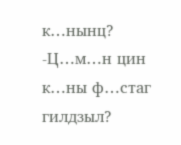к…нынц?
-Ц…м…н цин к…ны ф…стаг гилдзыл?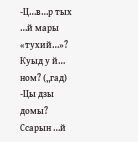-Ц…в…р тых …й мары «тухий…»? Куыд у й… ном? („гад)
-Цы дзы домы? Ссарын …й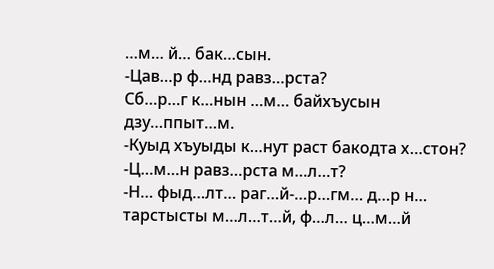…м… й… бак…сын.
-Цав…р ф…нд равз…рста?
Сб…р…г к…нын …м… байхъусын дзу…ппыт…м.
-Куыд хъуыды к…нут раст бакодта х…стон?
-Ц…м…н равз…рста м…л…т?
-Н… фыд…лт… раг…й-…р…гм… д…р н… тарстысты м…л…т…й, ф…л… ц…м…й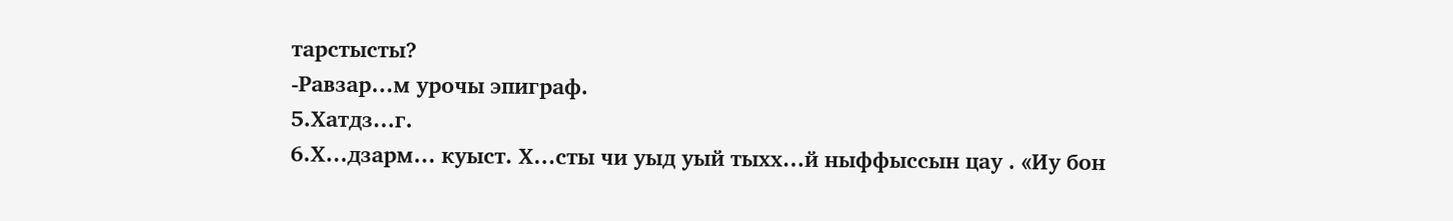тарстысты?
-Равзар…м урочы эпиграф.
5.Хатдз…г.
6.Х…дзарм… куыст. Х…сты чи уыд уый тыхх…й ныффыссын цау . «Иу бон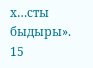х…сты быдыры».
15